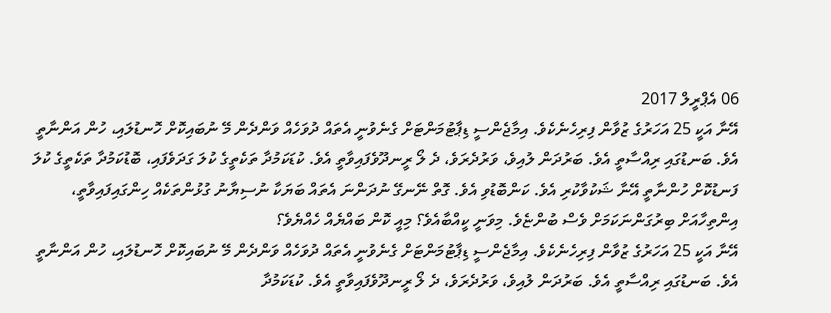06 އެޕްރީލް 2017
އޭނާ އަކީ 25 އަހަރުގެ ޒުވާން ފިރިހެނެކެވެ. އިމާޖެންސީ ޑިޕާޓުމަންޓަށް ގެނެވުނީ އެތައް ދުވަހެއް ވަންދެން މޭ ނުބައިކޮށް ހޮނޑުލައި، ހުން އަންނާތީ އެވެ. ބަނޑުގައި ރިއްސާތީ އެވެ. ބަރުދަން ލުއިވެ، ވަރުދެރަވެ، ދެ ލޯ ރީނދޫވެފައިވާތީ އެވެ. ކުޑަކަމުދާ ތަކެތީގެ ކުލަ ގަދަވެފައި، ބޮޑުކަމުދާ ތަކެތީގެ ކުލަ ފަނޑުކޮށް ހުންނާތީ އޭނާ ޝަކުވާކުރި އެވެ. ކަންބޮޑުވި އެވެ. ގޮތް ނޭނގޭ ނުދަންނަ އެތައް ބަޔަކާ ނުސިޔާނު ގުޅުންތަކެއް ހިންގައިފައިވާތީ، އިންތިހާއަށް ބިރުގަންނަކަމަށް ވެސް ބުންޏެވެ. މިވަނީ ކީއްބާއެވެ؟ މިއީ ކޮން ބައްޔެއް ހެއްޔެވެ؟
އޭނާ އަކީ 25 އަހަރުގެ ޒުވާން ފިރިހެނެކެވެ. އިމާޖެންސީ ޑިޕާޓުމަންޓަށް ގެނެވުނީ އެތައް ދުވަހެއް ވަންދެން މޭ ނުބައިކޮށް ހޮނޑުލައި، ހުން އަންނާތީ އެވެ. ބަނޑުގައި ރިއްސާތީ އެވެ. ބަރުދަން ލުއިވެ، ވަރުދެރަވެ، ދެ ލޯ ރީނދޫވެފައިވާތީ އެވެ. ކުޑަކަމުދާ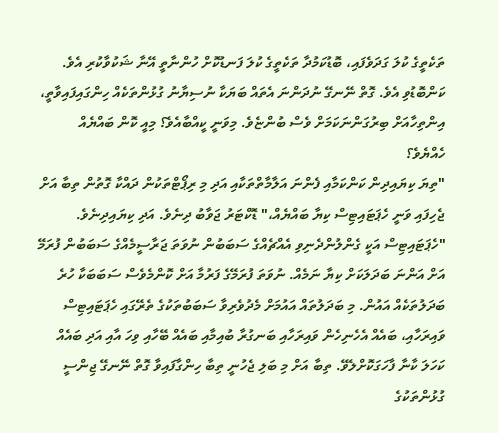ތަކެތީގެ ކުލަ ގަދަވެފައި، ބޮޑުކަމުދާ ތަކެތީގެ ކުލަ ފަނޑުކޮށް ހުންނާތީ އޭނާ ޝަކުވާކުރި އެވެ. ކަންބޮޑުވި އެވެ. ގޮތް ނޭނގޭ ނުދަންނަ އެތައް ބަޔަކާ ނުސިޔާނު ގުޅުންތަކެއް ހިންގައިފައިވާތީ، އިންތިހާއަށް ބިރުގަންނަކަމަށް ވެސް ބުންޏެވެ. މިވަނީ ކީއްބާއެވެ؟ މިއީ ކޮން ބައްޔެއް ހެއްޔެވެ؟
"ތިޔަ ކިޔައިދިން ކަންކަމާއި ފެންނަ އަލާމާތްތަކާއި އަދި މި ރިޕޯޓްތަކުން ދައްކާ ގޮތުން ތިބާ އަށް ޖެހިފައި ވަނީ ހެޕަޓައިޓިސް ކިޔާ ބައްޔެއް،" ޑޮކްޓަރު ޖަވާބު ދިނެވެ. އަދި ކިޔައިދިނެވެ.
"ހެޕަޓައިޓިސް އަކީ ގެންލުންދެނިވި އެއްޗެއްގެ ސަބަބުން ނުވަތަ ޖަރާސީމެއްގެ ސަބަބުން ފުރަމޭ އަށް އަންނަ ބަދަލަކަށް ކިޔާ ނަމެއް. ނުވަތަ ފުރަމޭގެ ފަރުމާ އަށް ކޮންމެވެސް ސަބަބަކާ ހުރެ ބަދަލުތަކެއް އައުން. މި ބަދަލުތައް އައުމަށް މެދުވެރިވާ ސަބަބުތަކުގެ ތެރޭގައި ހެޕަޓައިޓިސް ވައިރަހާއި، ބައެއް އެހެނިހެން ވައިރަހާއި ބަނގުރާ ބުއިމާއި ބައެއް ބޭހާއި ވިހަ އާއި އަދި ބައެއް ކަހަލަ ކާނާ ފާހަގަކޮށްލެވޭ. ތިބާ އަށް މި ބަލި ޖެހުނީ ތިބާ ހިންގާފައިވާ ގޮތް ނޭނގޭ ޖިންސީ ގުޅުންތަކުގެ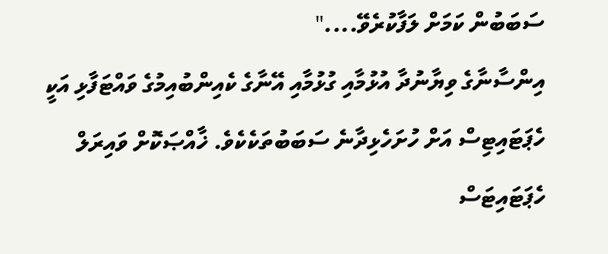ސަބަބުން ކަމަށް ލަފާކުރެވޭ...."
އިންސާނާގެ ވިޔާނުދާ އުޅުމާއި ގުޅުމާއި އޭނާގެ ކެއިންބުއިމުގެ ވައްޓަފާޅި އަކީ ހެޕަޓައިޓިސް އަށް ހުށަހެޅިދާނެ ސަބަބުތަކެކެވެ. ޚާއްޞަކޮށް ވައިރަލް ހެޕަޓައިޓަސް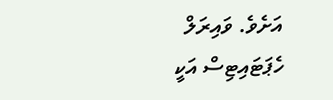އަށެވެ. ވައިރަލް ހެޕަޓައިޓިސް އަކީ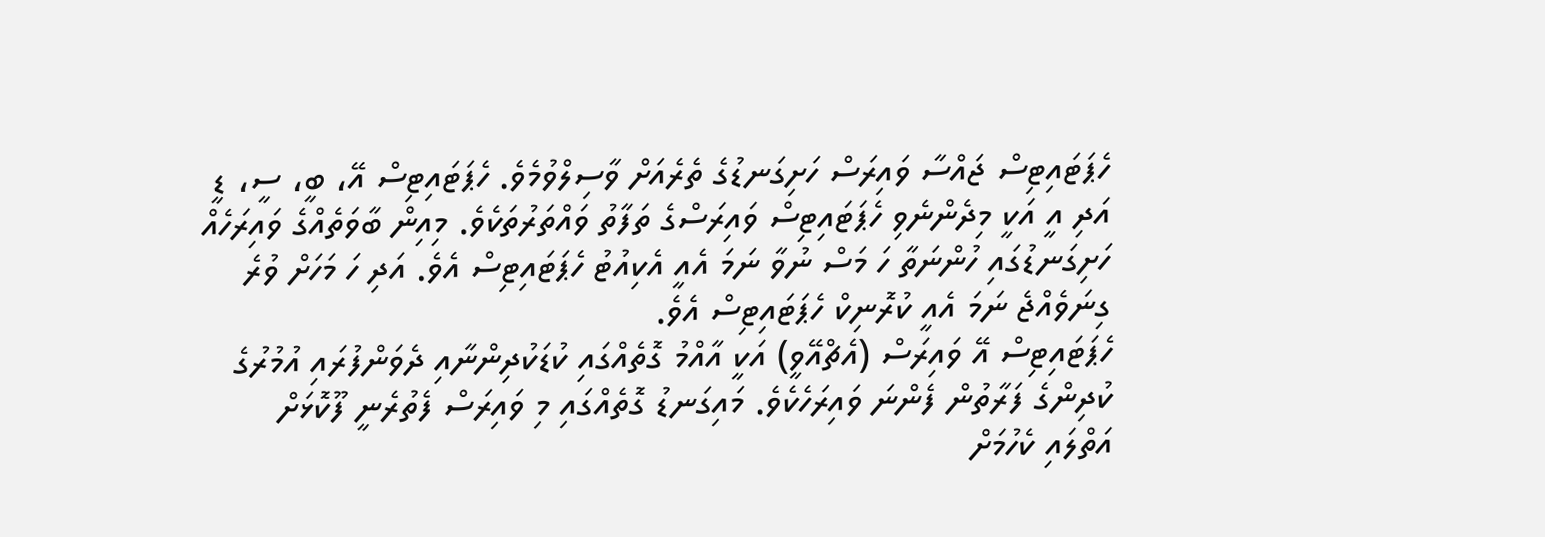ހެޕަޓައިޓިސް ޖައްސާ ވައިރަސް ހަށިގަނޑުގެ ތެރެއަށް ވާސިލްވުމެވެ. ހެޕަޓައިޓިސް އޭ، ބީ، ސީ، ޑީ އަދި އީ އަކީ މިދެންނެވި ހެޕަޓައިޓިސް ވައިރަސްގެ ތަފާތު ވައްތަރުތަކެވެ. މިއިން ބާވަތެއްގެ ވައިރަހެއް ހަށިގަނޑުގައި ހުންނަތާ ހަ މަސް ނުވާ ނަމަ އެއީ އެކިއުޓު ހެޕަޓައިޓިސް އެވެ. އަދި ހަ މަހަށް ވުރެ ގިނަވެއްޖެ ނަމަ އެއީ ކުރޮނިކް ހެޕަޓައިޓިސް އެވެ.
ހެޕަޓައިޓިސް އޭ ވައިރަސް (އެޗްއޭވީ) އަކީ އާއްމު ގޮތެއްގައި ކުޑަކުދިންނާއި ދެވަންފުރައި އުމުރުގެ ކުދިންގެ ފަރާތުން ފެންނަ ވައިރަހެކެވެ. މައިގަނޑު ގޮތެއްގައި މި ވައިރަސް ފެތުރެނީ ފޫކޮޅަށް އަތްލައި ކެހުމަށް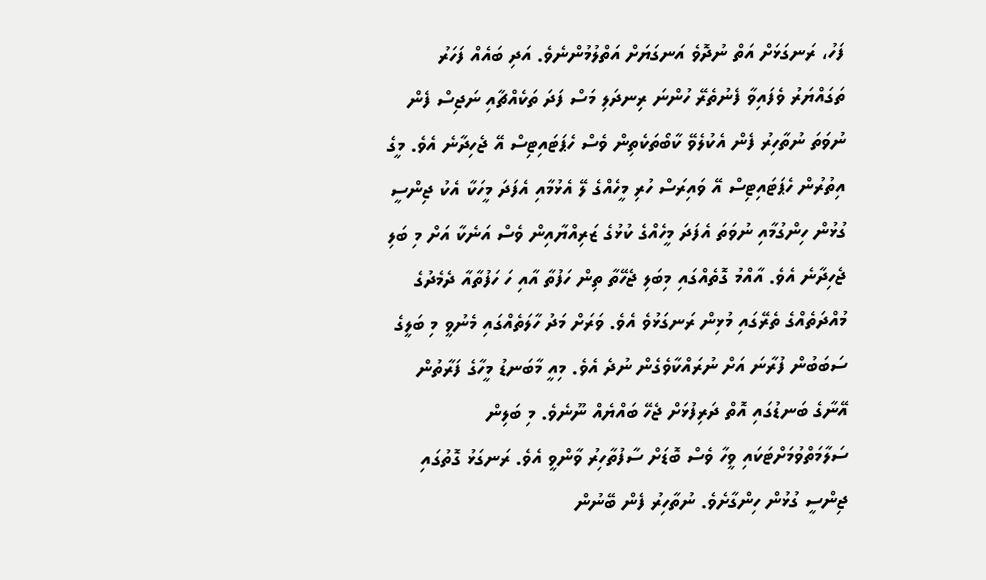ފަހު، ރަނގަޅަށް އަތް ނުދޮވެ އަނގަޔަށް އަތްލުމުންނެވެ. އަދި ބައެއް ފަހަރު ތަގައްޔަރު ވެފައިވާ ފެނުތެރޭ ހުންނަ ރިނދަލި މަސް ފަދަ ތަކެއްޗާއި ނަޖިސް ފެން ނުވަތަ ނުތާހިރު ފެން އެކުލެވޭ ކާބޯތަކެތިން ވެސް ހެޕަޓައިޓިސް އޭ ޖެހިދާނެ އެވެ. މީގެ އިތުރުން ހެޕަޓައިޓިސް އޭ ވައިރަސް ހުރި މީހެއްގެ ލޭ އެޅުމާއި އެފަދަ މީހަކާ އެކު ޖިންސީ ގުޅުން ހިންގުމާއި ނުވަތަ އެފަދަ މީހެއްގެ ކުޅުގެ ޒަރިއްޔާއިން ވެސް އަނެކާ އަށް މި ބަލި ޖެހިދާނެ އެވެ. އާއްމު ގޮތެއްގައި މިބަލި ޖެހޭތާ ތިން ހަފުތާ އާއި ހަ ހަފުތާއާ ދެމެދުގެ މުއްދަތެއްގެ ތެރޭގައި މުޅިން ރަނގަޅުވެ އެވެ. ވަރަށް މަދު ހާލަތެއްގައި މެނުވީ މި ބަލީގެ ސަބަބުން ފުރާނަ އަށް ނުރައްކާވެގެން ނުދެ އެވެ. މިއީ މާބަނޑު މީހާގެ ފަރާތުން އޭނާގެ ބަނޑުގައި އޮތް ދަރިފުޅަށް ޖެހޭ ބައްޔެއް ނޫނެވެ. މި ބަލިން ސަލާމަތްވުމަށްޓަކައި ވީހާ ވެސް ބޮޑަށް ސާފުތާހިރު ވާންވީ އެވެ. ރަނގަޅު ގޮތުގައި ޖިންސީ ގުޅުން ހިންގާށެވެ. ނުތާހިރު ފެން ބޭނުން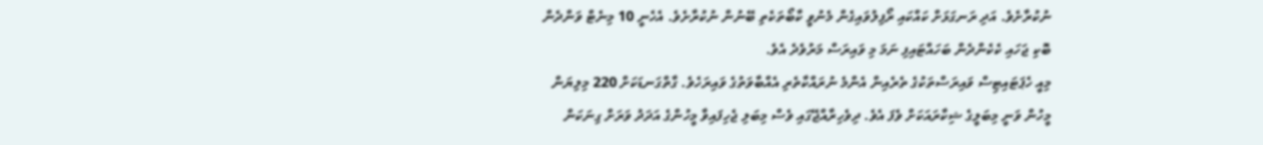ނުކުރާށެވެ. އަދި ރަނގަޅަށް ކައްކައި ރޯފިލުވައިގެން މެނުވީ ކާބޯތަކެތި ބޭނުން ނުކުރާށެވެ. އެހެނީ 10 މިނެޓް ވަންދެން ބޮކި ޖަހައި ކެކެންދެން ބަހައްޓައިފި ނަމަ މި ވައިރަސް މަރުވެދެ އެވެ.
މިއީ ހެޕަޓައިޓިސް ވައިރަސްތަކުގެ ތެރެއިން އެންމެ ނުރައްކާތެރި އެއްބާވަތުގެ ވައިރަހެވެ. ގާތްގަނޑަކަށް 220 މިލިޔަން މީހުން ވަނީ މިބަލީގެ ޝިކާރައަކަށް ވެފަ އެވެ. ދިވެހިރާއްޖޭގައި ވެސް މިބަލި ޖެހިފައިވާ މީހުންގެ އަދަދު ވަރަށް ގިނަކަން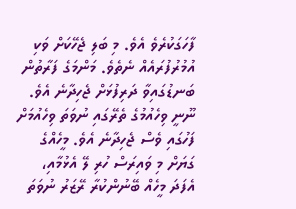ފާހަގަކުރެވެ އެވެ. މި ބަލި ޖެހޭކަށް ވަކި އުމުރުފުރައެއް ނެތެވެ. މަންމަގެ ފަރާތުން ބަނޑުގައިވާ ދަރިފުޅަށް ޖެހިދާނެ އެވެ. ނޫނީ ވިހެއުމުގެ ތެރޭގައި ނުވަތަ ވިހެއުމަށް ފަހުގައި ވެސް ޖެހިދާނެ އެވެ. މީހެއްގެ ގަޔަށް މި ވައިރަސް ހުރި ލޭ އެޅުމާއި، އެފަދަ މީހެއް ބޭނުންކުރާ ރޭޒަރު ނުވަތަ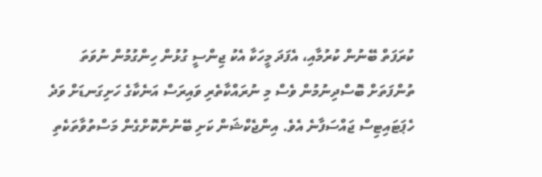ކުރަފަތް ބޭނުން ކުރުމާއި، އެފަދަ މީހަކާ އެކު ޖިންސީ ގުޅުން ހިންގުމުން ނުވަތަ ތުންފަތަށް ބޮސްދިނުމުން ވެސް މި ނުރައްކާތެރި ވައިރަސް އަނެކާގެ ހަށިގަނޑަށް ވަދެ ހެޕަޓައިޓިސް ޖައްސަފާނެ އެވެ. އިންޖެކްޝަން ކަށި ބޭނުންކޮށްގެން މަސްތުވާތަކެތި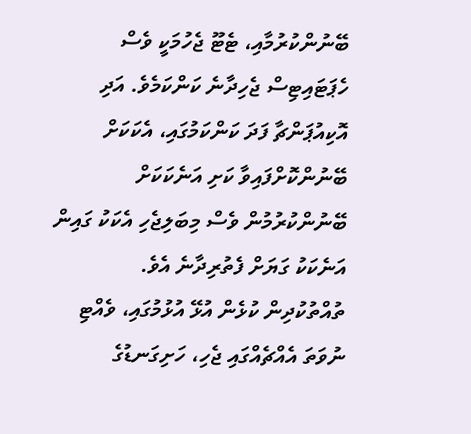ބޭނުންކުރުމާއި، ޓެޓޫ ޖެހުމަކީ ވެސް ހެޕަޓައިޓިސް ޖެހިދާނެ ކަންކަމެވެ. އަދި އޮކިއުޕަންޗާ ފަދަ ކަންކަމުގައި، އެކަކަށް ބޭނުންކޮށްފައިވާ ކަށި އަނެކަކަށް ބޭނުންކުރުމުން ވެސް މިބަލިޖެހި އެކަކު ގައިން އަނެކަކު ގަޔަށް ފެތުރިދާނެ އެވެ.
ތުއްތުކުދިން ކުޅެން އުޅޭ އުޅުމުގައި، ވެއްޓި ނުވަތަ އެއްޗެއްގައި ޖެހި، ހަށިގަނޑުގެ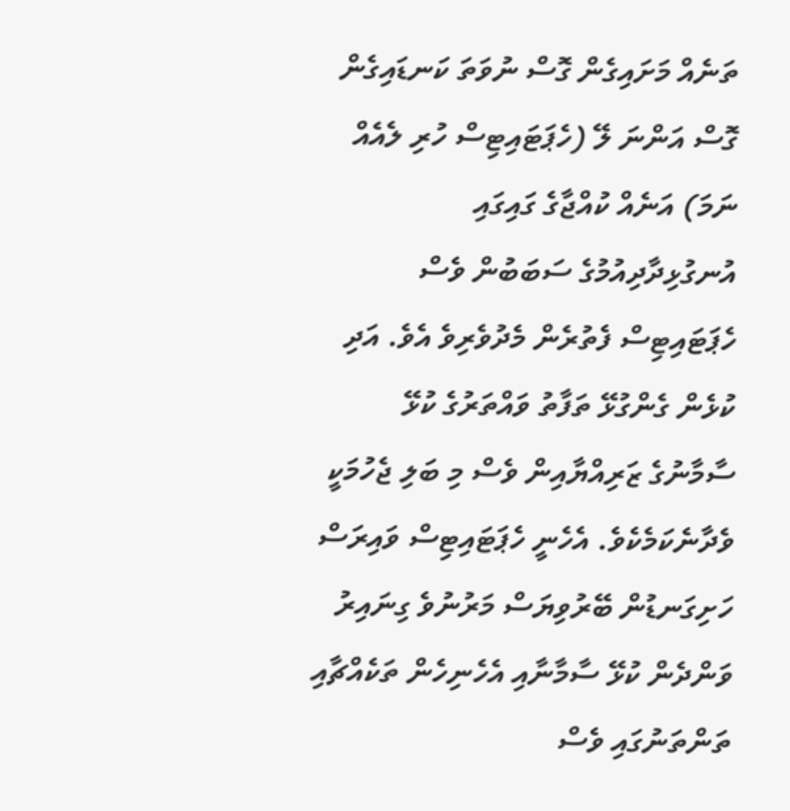ތަނެއް މަށައިގެން ގޮސް ނުވަތަ ކަނޑައިގެން ގޮސް އަންނަ ލޭ (ހެޕަޓައިޓިސް ހުރި ލެއެއް ނަމަ) އަނެއް ކުއްޖާގެ ގައިގައި އުނގުޅިދާދިއުމުގެ ސަބަބުން ވެސް ހެޕަޓައިޓިސް ފެތުރެން މެދުވެރިވެ އެވެ. އަދި ކުޅެން ގެންގުޅޭ ތަފާތު ވައްތަރުގެ ކުޅޭ ސާމާނުގެ ޒަރިއްޔާއިން ވެސް މި ބަލި ޖެހުމަކީ ވެދާނެކަމެކެވެ. އެހެނީ ހެޕަޓައިޓިސް ވައިރަސް ހަށިގަނޑުން ބޭރުވިޔަސް މަރުނުވެ ގިނައިރު ވަންދެން ކުޅޭ ސާމާނާއި އެހެނިހެން ތަކެއްޗާއި ތަންތަނުގައި ވެސް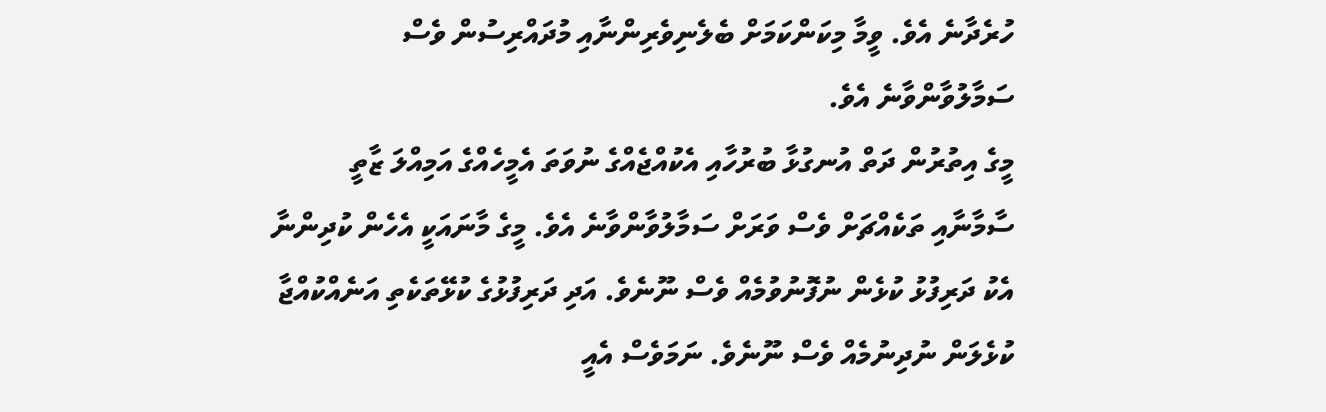ހުރެދާނެ އެވެ. ވީމާ މިކަންކަމަށް ބެލެނިވެރިންނާއި މުދައްރިސުން ވެސް ސަމާލުވާންވާނެ އެވެ.
މީގެ އިތުރުން ދަތް އުނގުޅާ ބުރުހާއި އެކުއްޖެއްގެ ނުވަތަ އެމީހެއްގެ އަމިއްލަ ޒާތީ ސާމާނާއި ތަކެއްޗަށް ވެސް ވަރަށް ސަމާލުވާންވާނެ އެވެ. މީގެ މާނައަކީ އެހެން ކުދިންނާ އެކު ދަރިފުޅު ކުޅެން ނުފޮނުވުމެއް ވެސް ނޫނެވެ. އަދި ދަރިފުޅުގެ ކުޅޭތަކެތި އަނެއްކުއްޖާ ކުޅެލަން ނުދިނުމެއް ވެސް ނޫނެވެ. ނަމަވެސް އެއީ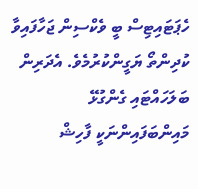ހެޕަޓައިޓިސް ބީ ވެކްސިން ޖަހާފައިވާ ކުދިންތޯ ޔަގީންކުރުމެވެ. އެދަރިން ބަލަހައްޓައި ގެންގުޅޭ މައިންބަފައިންނަކީ ފާހިޝް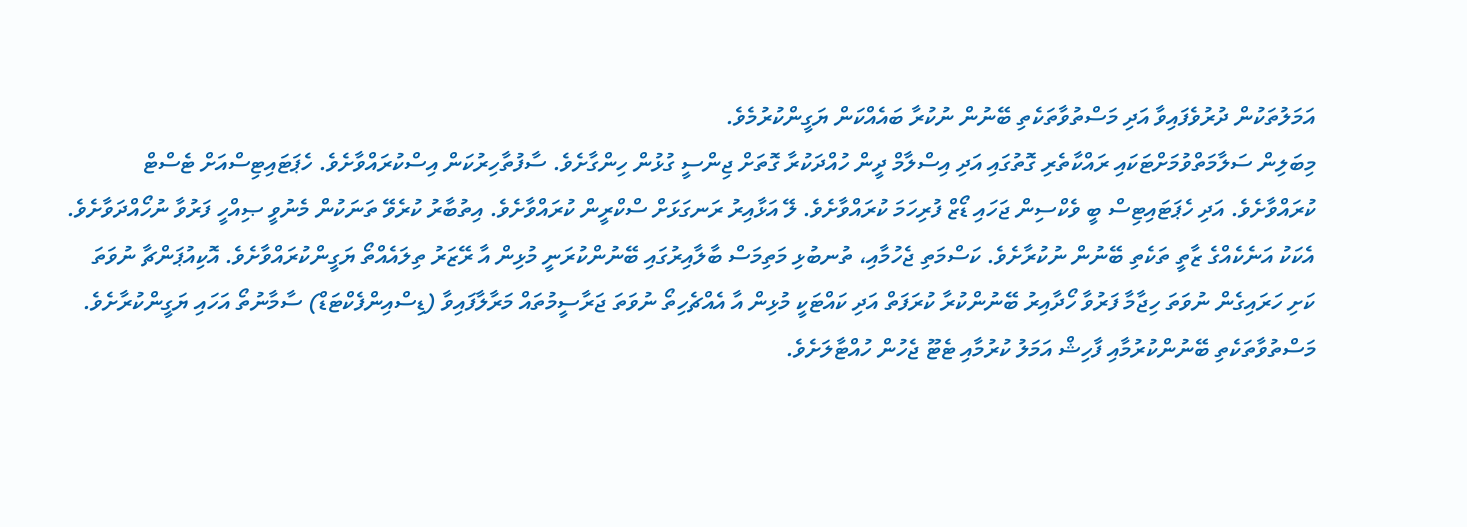އަމަލުތަކުން ދުރުވެފައިވާ އަދި މަސްތުވާތަކެތި ބޭނުން ނުކުރާ ބައެއްކަން ޔަގީންކުރުމެވެ.
މިބަލިން ސަލާމަތްވުމަށްޓަކައި ރައްކާތެރި ގޮތުގައި އަދި އިސްލާމް ދީން ހުއްދަކުރާ ގޮތަށް ޖިންސީ ގުޅުން ހިންގާށެވެ. ސާފުތާހިރުކަން އިސްކުރައްވާށެވެ. ހެޕަޓައިޓިސްއަށް ޓެސްޓް ކުރައްވާށެވެ. އަދި ހެޕަޓައިޓިސް ބީ ވެކްސިން ޖަހައި ޑޯޒް ފުރިހަމަ ކުރައްވާށެވެ. ލޭ އަޅާއިރު ރަނގަޅަށް ސްކްރީން ކުރައްވާށެވެ. އިތުބާރު ކުރެވޭ ތަނަކުން މެނުވީ ޞިއްހީ ފަރުވާ ނުހޯއްދަވާށެވެ. އެކަކު އަނެކެއްގެ ޒާތީ ތަކެތި ބޭނުން ނުކުރާށެވެ. ކަސްމަތި ޖެހުމާއި، ތުނބުޅި މަތިމަސް ބާލާއިރުގައި ބޭނުންކުރަނީ މުޅިން އާ ރޭޒަރު ތިލައެއްތޯ ޔަގީންކުރައްވާށެވެ. އޮކިއުޕަންޗާ ނުވަތަ ކަށި ހަރައިގެން ނުވަތަ ހިޖާމާ ފަރުވާ ހޯދާއިރު ބޭނުންކުރާ ކުރަފަތް އަދި ކައްޓަކީ މުޅިން އާ އެއްޗެހިތޯ ނުވަތަ ޖަރާސީމުތައް މަރާލާފައިވާ (ޑިސްއިންފެކްޓަޑް) ސާމާނުތޯ އަހައި ޔަގީންކުރާށެވެ. މަސްތުވާތަކެތި ބޭނުންކުރުމާއި ފާހިޝް އަމަލު ކުރުމާއި ޓެޓޫ ޖެހުން ހުއްޓާލަށެވެ.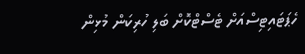ހެޕަޓައިޓިސްއަށް ޓެސްޓްކޮށް ބަލި ހުރިކަން މުޅިން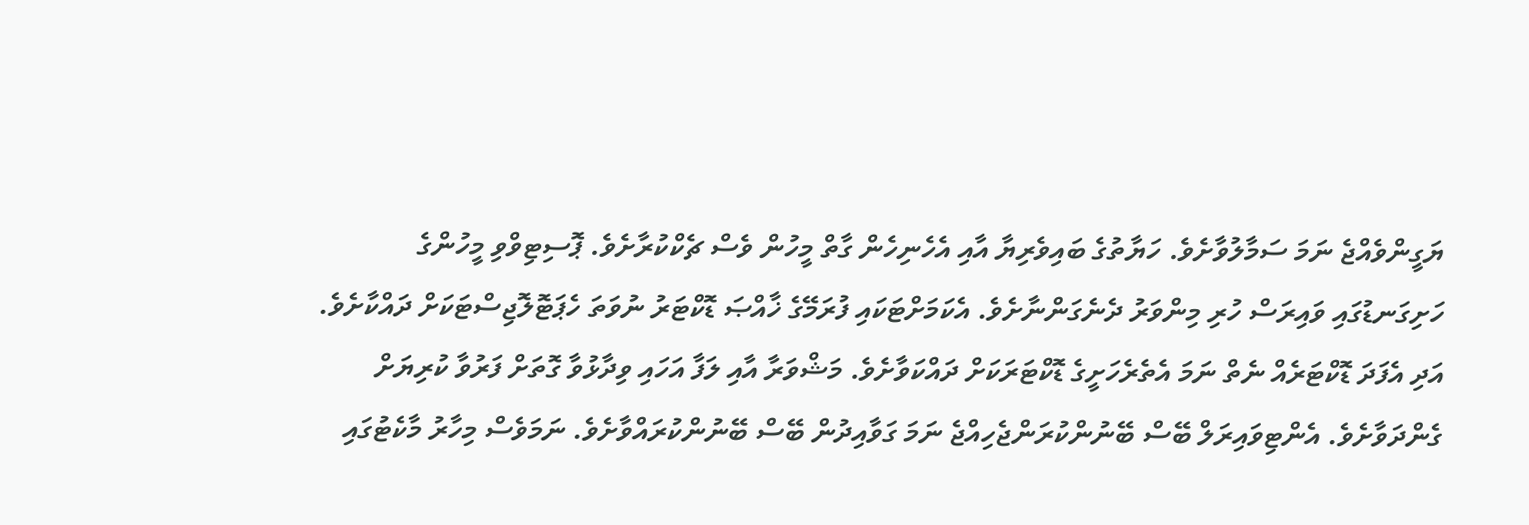ޔަގީންވެއްޖެ ނަމަ ސަމާލުވާށެވެ. ހަޔާތުގެ ބައިވެރިޔާ އާއި އެހެނިހެން ގާތް މީހުން ވެސް ޗެކްކުރާށެވެ. ޕޮސިޓިވްވި މީހުންގެ ހަށިގަނޑުގައި ވައިރަސް ހުރި މިންވަރު ދެނެގަންނާށެވެ. އެކަމަށްޓަކައި ފުރަމޭގެ ޚާއްޞަ ޑޮކްޓަރު ނުވަތަ ހެޕަޓޮލޮޖިސްޓަކަށް ދައްކާށެވެ. އަދި އެފަދަ ޑޮކްޓަރެއް ނެތް ނަމަ އެތެރެހަށީގެ ޑޮކްޓަރަކަށް ދައްކަވާށެވެ. މަޝްވަރާ އާއި ލަފާ އަހައި ވިދާޅުވާ ގޮތަށް ފަރުވާ ކުރިޔަށް ގެންދަވާށެވެ. އެންޓިވައިރަލް ބޭސް ބޭނުންކުރަންޖެހިއްޖެ ނަމަ ގަވާއިދުން ބޭސް ބޭނުންކުރައްވާށެވެ. ނަމަވެސް މިހާރު މާކެޓުގައި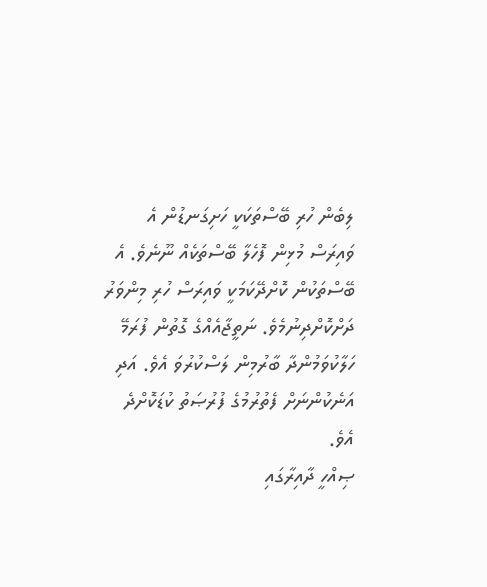ލިބެން ހުރި ބޭސްތަކަކީ ހަށިގަނޑުން އެ ވައިރަސް މުޅިން ފޮހެލާ ބޭސްތަކެއް ނޫނެވެ. އެ ބޭސްތަކުން ކޮށްދޭކަމަކީ ވައިރަސް ހުރި މިންވަރު ދަށްކޮށްދިނުމެވެ. ނަތީޖާއެއްގެ ގޮތުން ފުރަމޭ ހަލާކުވަމުންދާ ބާރުމިން ލަސްކުރުވަ އެވެ. އަދި އަނެކުންނަށް ފެތުރުމުގެ ފުރުޞަތު ކުޑަކޮށްދެ އެވެ.
ޞިއްހީ ދާއިރާގައި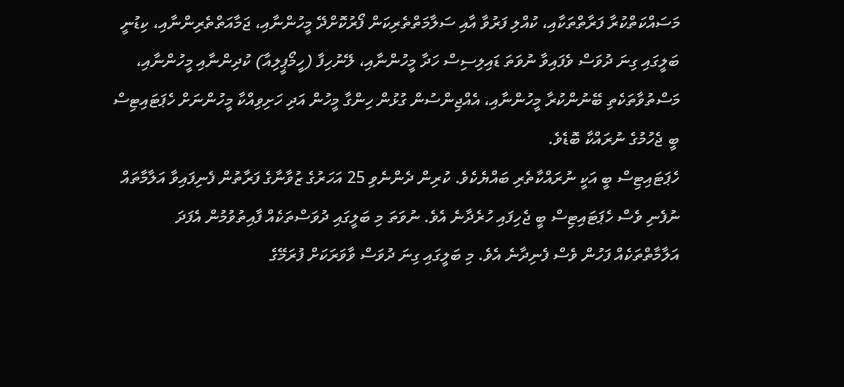މަސައްކަތްކުރާ ފަރާތްތަކާއި، ކުއްލި ފަރުވާ އާއި ސަލާމަތްތެރިކަން ފޯރުކޮށްދޭ މީހުންނާއި، ޖަމާއަތްތެރިންނާއި، ކިޑުނީ ބަލީގައި ގިނަ ދުވަސް ވެފައިވާ ނުވަތަ ޑައިލިސިސް ހަދާ މީހުންނާއި، ލޭނުހިފާ (ހީމޯޕީލިއާ) ކުދިންނާއި މީހުންނާއި، މަސްތުވާތަކެތި ބޭނުންކުރާ މީހުންނާއި، އެއްޖިންސުން ގުޅުން ހިންގާ މީހުން އަދި ހަށިވިއްކާ މީހުންނަށް ހެޕަޓައިޓިސް ބީ ޖެހުމުގެ ނުރައްކާ ބޮޑެވެ.
ހެޕަޓައިޓިސް ބީ އަކީ ނުރައްކާތެރި ބައްޔެކެވެ. ކުރިން ދެންނެވި 25 އަހަރުގެ ޒުވާނާގެ ފަރާތުން ފެނިފައިވާ އަލާމާތައް ނުފެނި ވެސް ހެޕަޓައިޓިސް ބީ ޖެހިފައި ހުރެދާނެ އެވެ. ނުވަތަ މި ބަލީގައި ދުވަސްތަކެއް ފާއިތުވުމުން އެފަދަ އަލާމާތްތަކެއް ފަހުން ވެސް ފެނިދާނެ އެވެ. މި ބަލީގައި ގިނަ ދުވަސް ވާވަރަކަށް ފުރަމޭގެ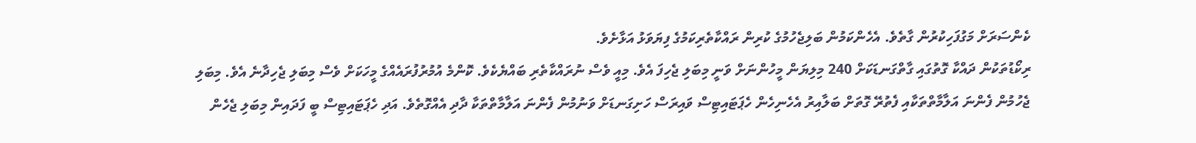ކެންސަރަށް މަގުފަހިކުރުން ގާތެވެ. އެހެންކަމުން ބަލިޖެހުމުގެ ކުރިން ރައްކާތެރިކަމުގެ ފިޔަވަޅު އަޅާށެވެ.
ރިކޯޑުތަކުން ދައްކާ ގޮތުގައި ގާތްގަނޑަކަށް 240 މިލިޔަން މީހުންނަށް ވަނީ މިބަލި ޖެހިފަ އެވެ. މިއީ ވެސް ނުރައްކާތެރި ބައްޔެކެވެ. ކޮންމެ އުމުރުފުރައެއްގެ މީހަކަށް ވެސް މިބަލި ޖެހިދާނެ އެވެ. މިބަލި ޖެހުމުން ފެންނަ އަލާމާތްތަކާއި ފެތުރޭ ގޮތަށް ބަލާއިރު އެހެނިހެން ހެޕަޓައިޓިސް ވައިރަސް ހަށިގަނޑަށް ވަނުމުން ފެންނަ އަލާމާތްތަކާ ދާދި އެއްގޮތެވެ. އަދި ހެޕަޓައިޓިސް ބީ ފަދައިން މިބަލި ޖެހެން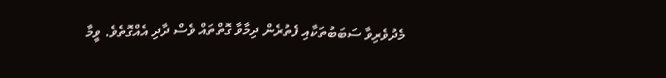މެދުވެރިވާ ސަބަބުތަކާއި ފެތުރެން ދިމާވާ ގޮތްތައް ވެސް ދާދި އެއްގޮތެވެ. ވީމާ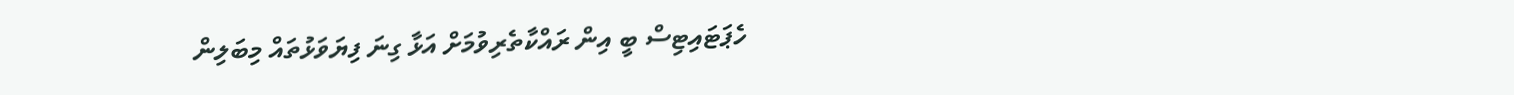ހެޕަޓައިޓިސް ބީ އިން ރައްކާތެރިވުމަށް އަޅާ ގިނަ ފިޔަވަޅުތައް މިބަލިން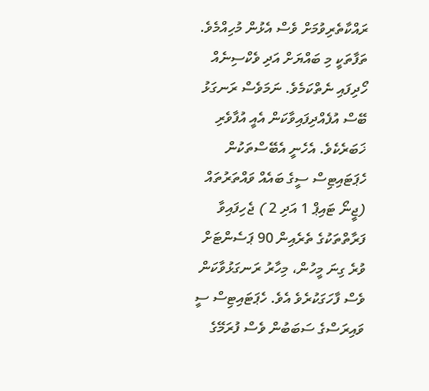ރައްކާތެރިވުމަށް ވެސް އެޅުން މުހިއްމެވެ. ތަފާތަކީ މި ބައްޔަށް އަދި ވެކްސިނެއް ހޯދިފައި ނެތްކަމެވެ. ނަމަވެސް ރަނގަޅު ބޭސް އުފެއްދިފައިވާކަން އެއީ އުފާވެރި ޚަބަރެކެވެ. އެހެނީ އެބޭސްތަކުން ހެޕަޓައިޓިސް ސީގެ ބައެއް ވައްތަރުތައް (ޖީނޯ ޓައިޕް 1 އަދި 2 ) ޖެހިފައިވާ ފަރާތްތަކުގެ ތެރެއިން 90 ޕަސެންޓަށް ވުރެ ގިނަ މީހުން، މިހާރު ރަނގަޅުވާކަން ވެސް ފާހަގަކުރެވެ އެވެ. ހެޕަޓައިޓިސް ސީ ވައިރަސްގެ ސަބަބުން ވެސް ފުރަމޭގެ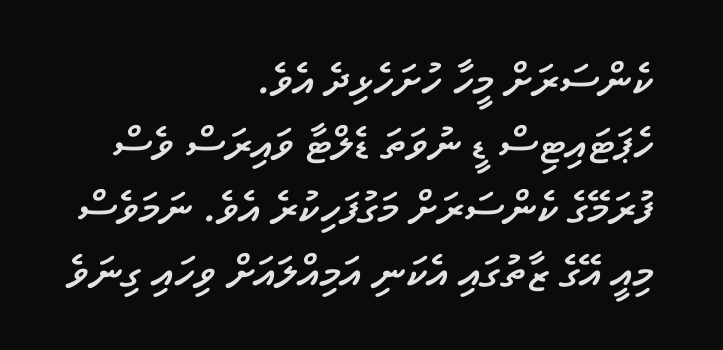ކެންސަރަށް މީހާ ހުށަހެޅިދެ އެވެ.
ހެޕަޓައިޓިސް ޑީ ނުވަތަ ޑެލްޓާ ވައިރަސް ވެސް ފުރަމޭގެ ކެންސަރަށް މަގުފަހިކުރެ އެވެ. ނަމަވެސް މިއީ އޭގެ ޒާތުގައި އެކަނި އަމިއްލައަށް ވިހައި ގިނަވެ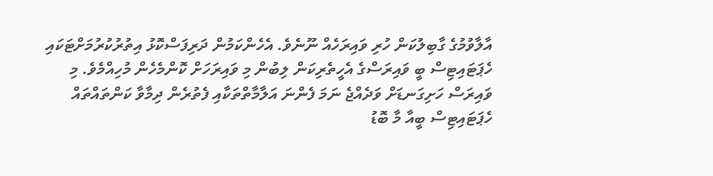އާލާވުމުގެ ގާބިލުކަން ހުރި ވައިރަހެއް ނޫނެވެ. އެހެންކަމުން ދަރިފަސްކޮޅު އިތުރުކުރުމަށްޓަކައި ހެޕަޓައިޓިސް ބީ ވައިރަސްގެ އެހީތެރިކަން ލިބުން މި ވައިރަހަށް ކޮންމެހެން މުހިއްމެވެ. މި ވައިރަސް ހަށިގަނޑަށް ވަދެއްޖެ ނަމަ ފެންނަ އަލާމާތްތަކާއި ފެތުރެން ދިމާވާ ކަންތައްތައް ހެޕަޓައިޓިސް ބީއާ މާ ބޮޑު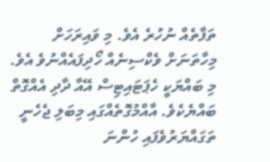ތަފާތެއް ނުހުރެ އެވެ. މި ވައިރަހަށް މިހާތަނަށް ވެކްސިނެއް ހޯދިފައެއްނުވެ އެވެ.
މި ބައްޔަކީ ހެޕަޓައިޓިސް އޭއާ ދާދި އެއްގޮތް ބައްޔެކެވެ. އާއްމުގޮތެއްގައި މިބަލި ޖެހެނީ ތަގައްޔަރުވެފައި ހުންނަ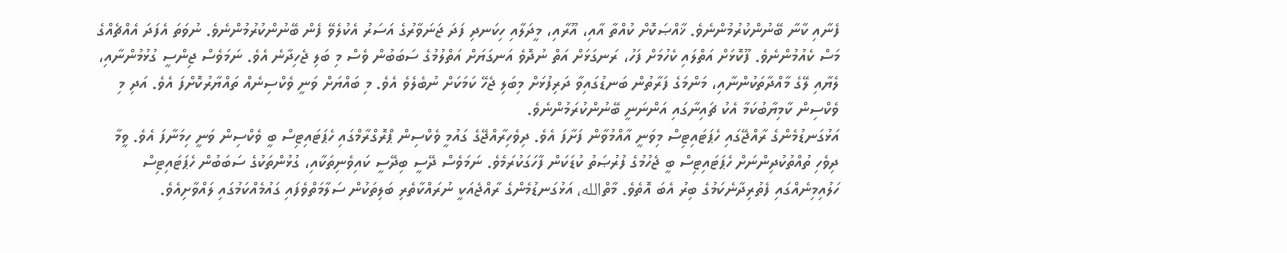ފެނާއި ކާނާ ބޭނުންކުރުމުންނެވެ. ޚާއްޞަކޮށް ކުއްތާ އާއި، އޫރާއި، މީދަލާއި ހިކަނދި ފަދަ ޖަނަވާރުގެ އަސަރު އެކުލެވޭ ފެން ބޭނުންކުރުމުންނެވެ. ނުވަތަ އެފަދަ އެއްޗެއްގެ މަސް ކެއުމުންނެވެ. ފޫކޮޅަށް އަތްލައި ކެހުމަށް ފަހު، ރަނގަޅަށް އަތް ނުދޮވެ އަނގަޔަށް އަތްލުމުގެ ސަބަބުން ވެސް މި ބަލި ޖެހިދާނެ އެވެ. ނަމަވެސް ޖިންސީ ގުޅުމުންނާއި، ލެޔާއި ލޭގެ މާއްދާތަކުންނާއި، މަންމަގެ ފަރާތުން ބަނޑުގައިވާ ދަރިފުޅަށް މިބަލި ޖެހޭ ކަމަކަށް ނުބެލެވެ އެވެ. މި ބައްޔަށް ވަނީ ވެކްސިނެއް ތައްޔާރުކޮށްފަ އެވެ. އަދި މި ވެކްސިން ކާމިޔާބުކަމާ އެކު ޗައިނާގައި އަންނަނީ ބޭނުންކުރަމުންނެވެ.
އަޅުގަނޑުމެންގެ ރާއްޖޭގައި ހެޕަޓައިޓިސް މިވަނީ އާއްމުވާން ފަށާފަ އެވެ. ދިވެހިރާއްޖޭގެ ގައުމީ ވެކްސިން ޕްރޮގްރާމްގައި ހެޕަޓައިޓިސް ބީ ވެކްސިން ވަނީ ހިމަނާފަ އެވެ. ވީމާ ދިވެހި ތުއްތުކުދިންނަށް ހެޕަޓައިޓިސް ބީ ޖެހުމުގެ ފުރުޞަތު ކުޑަކަން ފާހަގަކުރަމެވެ. ނަމަވެސް ދޭސީ ބިދޭސީ ކައިވެނިތަކާއި، ގުޅުންތަކުގެ ސަބަބުން ހެޕަޓައިޓިސް ހަލުއިމިނެއްގައި ފެތުރިދާނެކަމުގެ ބިރު އެބަ އޮތެވެ. މާތްالله، އަޅުގަނޑުމެންގެ ރާއްޖެއަކީ ނުރައްކާތެރި ބަލިތަކުން ސަލާމަތްވެފައި ގައުމެއްކަމުގައި ލައްވާށިއެވެ.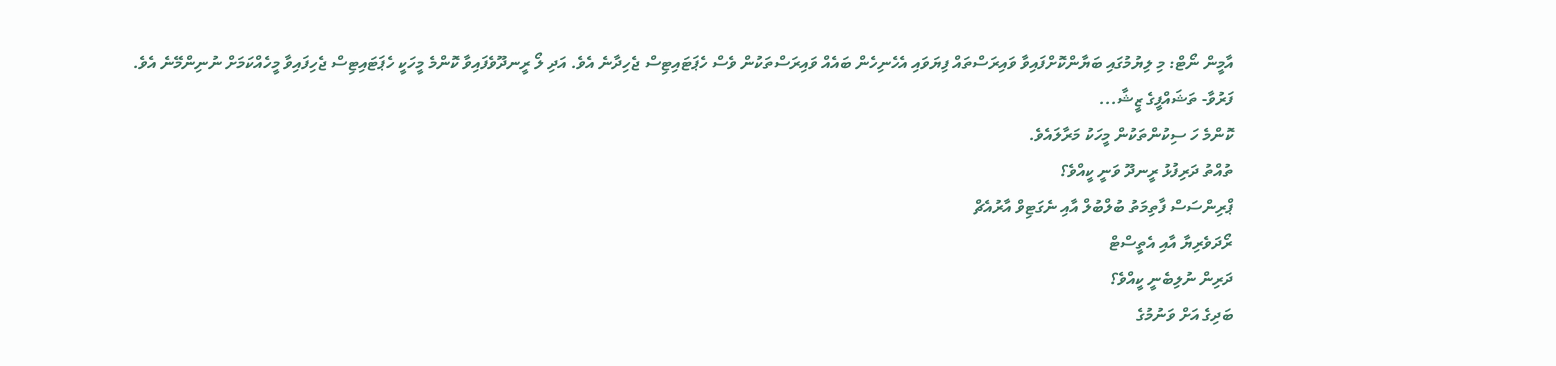އާމީން ނޯޓް: މި ލިޔުމުގައި ބަޔާންކޮށްފައިވާ ވައިރަސްތައް ފިޔަވައި އެހެނިހެން ބައެއް ވައިރަސްތަކުން ވެސް ހެޕަޓައިޓިސް ޖެހިދާނެ އެވެ. އަދި ލޯ ރީނދޫވެފައިވާ ކޮންމެ މީހަކީ ހެޕަޓައިޓިސް ޖެހިފައިވާ މީހެއްކަމަށް ނުނިންމޭނެ އެވެ.
ފަރުވާ- ތަޝައްފީގެ ޒީޝާ...
ކޮންމެ ހަ ސިކުންތަކުން މީހަކު މަރާލައެވެ.
ތުއްތު ދަރިފުޅު ރީނދޫ ވަނީ ކީއްވެ؟
ޕްރިންސަސް ފާތިމަތު ބުލްބުލް އާއި ނެގަޓިވް އާރުއެޗް
ރޯދަވެރިޔާ އާއި އެތީސްޓް
ދަރިން ނުލިބެނީ ކީއްވެ؟
ބަދިގެ އަށް ވަނުމުގެ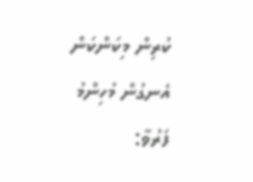ކުރިން މިކަންކަން އެނގުން މުހިންމު
ފަރުވާ: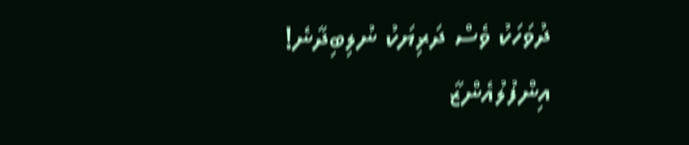ދުވަހަކު ވެސް ދަރިޔަކު ނުލިބިދާނެ!
އިންފުލުއެންޒާ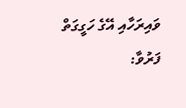ވައިރަހާއި އޭގެ ހަގީގަތް
ފަރުވާ: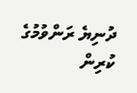ދުނިޔެ ރަންވުމުގެ ކުރިން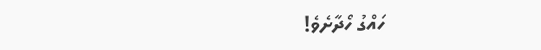ހައްގު ހޯދާށެވެ!